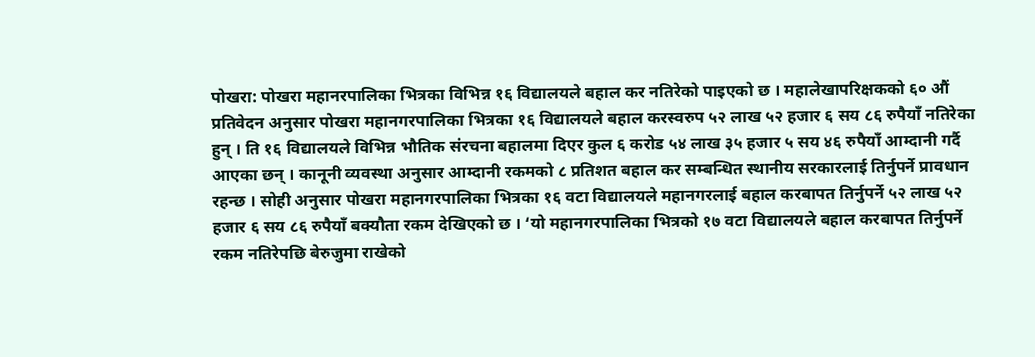पोखरा: पोखरा महानरपालिका भित्रका विभिन्न १६ विद्यालयले बहाल कर नतिरेको पाइएको छ । महालेखापरिक्षकको ६० औं प्रतिवेदन अनुसार पोखरा महानगरपालिका भित्रका १६ विद्यालयले बहाल करस्वरुप ५२ लाख ५२ हजार ६ सय ८६ रुपैयाँ नतिरेका हुन् । ति १६ विद्यालयले विभिन्न भौतिक संरचना बहालमा दिएर कुल ६ करोड ५४ लाख ३५ हजार ५ सय ४६ रुपैयाँ आम्दानी गर्दै आएका छन् । कानूनी व्यवस्था अनुसार आम्दानी रकमको ८ प्रतिशत बहाल कर सम्बन्धित स्थानीय सरकारलाई तिर्नुपर्ने प्रावधान रहन्छ । सोही अनुसार पोखरा महानगरपालिका भित्रका १६ वटा विद्यालयले महानगरलाई बहाल करबापत तिर्नुपर्ने ५२ लाख ५२ हजार ६ सय ८६ रुपैयाँ बक्यौता रकम देखिएको छ । ‘यो महानगरपालिका भित्रको १७ वटा विद्यालयले बहाल करबापत तिर्नुपर्ने रकम नतिरेपछि बेरुजुमा राखेको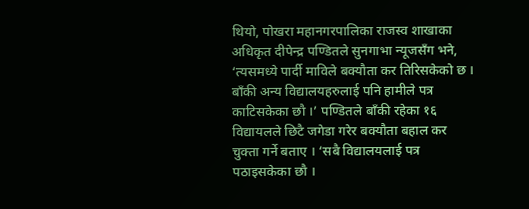थियो, पोखरा महानगरपालिका राजस्व शाखाका अधिकृत दीपेन्द्र पण्डितले सुनगाभा न्यूजसँग भने, ‘त्यसमध्ये पार्दी माविले बक्यौता कर तिरिसकेको छ । बाँकी अन्य विद्यालयहरुलाई पनि हामीले पत्र काटिसकेका छौ ।’ पण्डितले बाँकी रहेका १६ विद्यायलले छिटै जगेडा गरेर बक्यौता बहाल कर चुक्ता गर्ने बताए । ‘सबै विद्यालयलाई पत्र पठाइसकेका छौ ।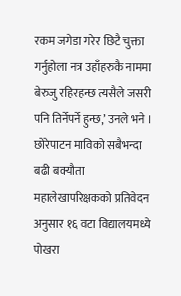रकम जगेडा गरेर छिटै चुक्ता गर्नुहोला नत्र उहाँहरुकै नाममा बेरुजु रहिरहन्छ त्यसैले जसरी पनि तिर्नेपर्ने हुन्छ,’ उनले भने । छोरेपाटन माविको सबैभन्दा बढी बक्यौता महालेखापरिक्षकको प्रतिवेदन अनुसार १६ वटा विद्यालयमध्ये पोखरा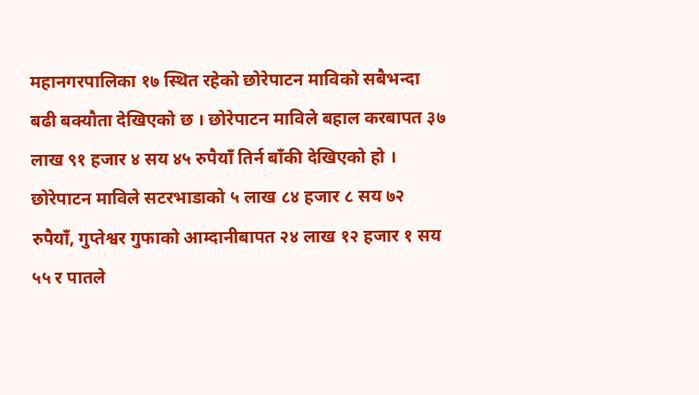महानगरपालिका १७ स्थित रहेको छोरेपाटन माविको सबैभन्दा बढी बक्यौता देखिएको छ । छोरेपाटन माविले बहाल करबापत ३७ लाख ९१ हजार ४ सय ४५ रुपैयाँ तिर्न बाँकी देखिएको हो । छोरेपाटन माविले सटरभाडाको ५ लाख ८४ हजार ८ सय ७२ रुपैयाँ, गुप्तेश्वर गुफाको आम्दानीबापत २४ लाख १२ हजार १ सय ५५ र पातले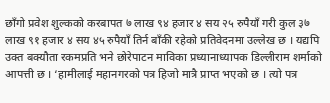छाँगो प्रवेश शुल्कको करबापत ७ लाख ९४ हजार ४ सय २५ रुपैयाँ गरी कुल ३७ लाख ९१ हजार ४ सय ४५ रुपैयाँ तिर्न बाँकी रहेको प्रतिवेदनमा उल्लेख छ । यद्यपि उक्त बक्यौता रकमप्रति भने छोरेपाटन माविका प्रध्यानाध्यापक डिल्लीराम शर्माको आपत्ती छ । ‘हामीलाई महानगरको पत्र हिजो मात्रै प्राप्त भएको छ । त्यो पत्र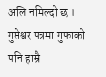अलि नमिल्दो छ । गुप्तेश्वर पत्रमा गुफाको पनि हाम्रै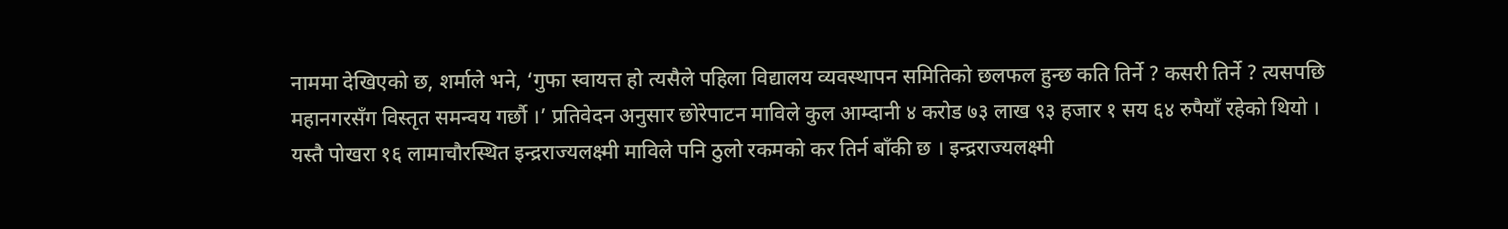नाममा देखिएको छ, शर्माले भने, ‘गुफा स्वायत्त हो त्यसैले पहिला विद्यालय व्यवस्थापन समितिको छलफल हुन्छ कति तिर्ने ? कसरी तिर्ने ? त्यसपछि महानगरसँग विस्तृत समन्वय गर्छौ ।’ प्रतिवेदन अनुसार छोरेपाटन माविले कुल आम्दानी ४ करोड ७३ लाख ९३ हजार १ सय ६४ रुपैयाँ रहेको थियो । यस्तै पोखरा १६ लामाचौरस्थित इन्द्रराज्यलक्ष्मी माविले पनि ठुलो रकमको कर तिर्न बाँकी छ । इन्द्रराज्यलक्ष्मी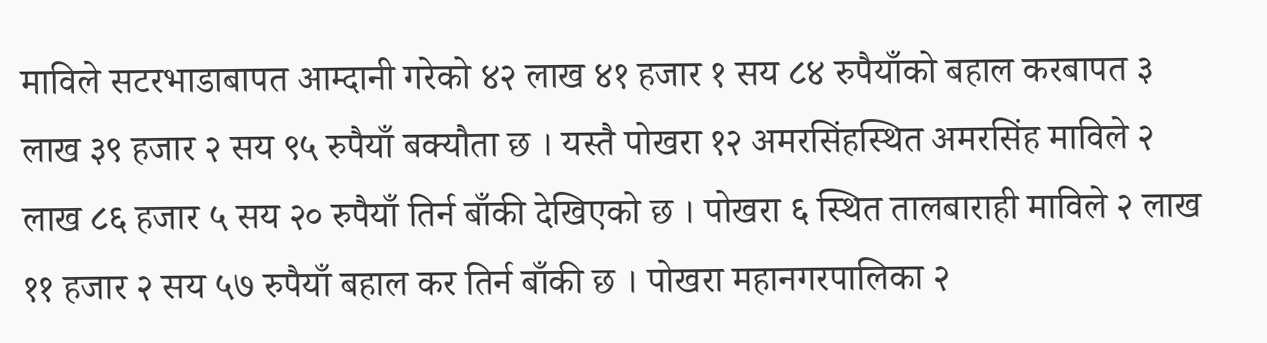माविले सटरभाडाबापत आम्दानी गरेको ४२ लाख ४१ हजार १ सय ८४ रुपैयाँको बहाल करबापत ३ लाख ३९ हजार २ सय ९५ रुपैयाँ बक्यौता छ । यस्तै पोखरा १२ अमरसिंहस्थित अमरसिंह माविले २ लाख ८६ हजार ५ सय २० रुपैयाँ तिर्न बाँकी देखिएको छ । पोखरा ६ स्थित तालबाराही माविले २ लाख ११ हजार २ सय ५७ रुपैयाँ बहाल कर तिर्न बाँकी छ । पोखरा महानगरपालिका २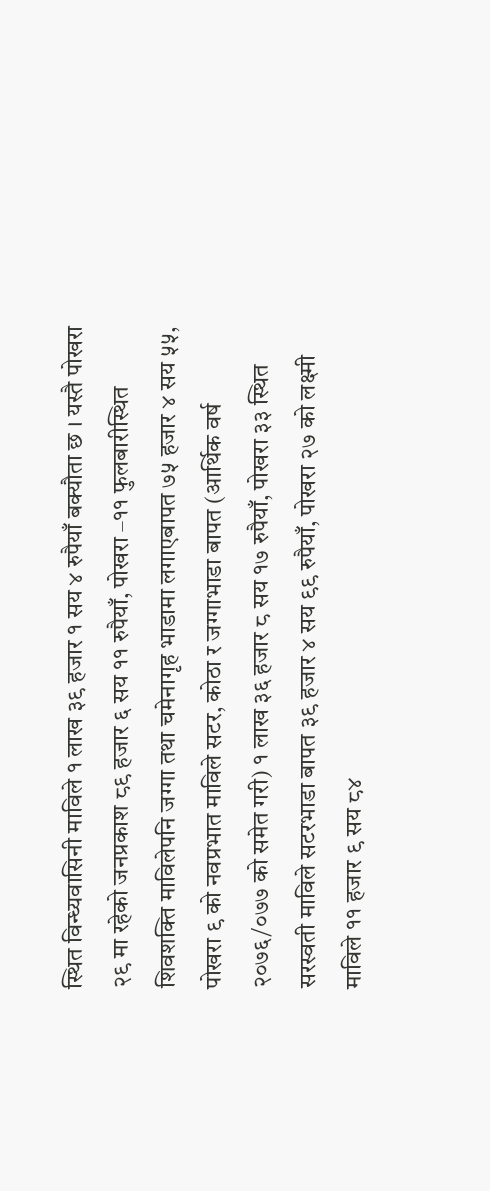स्थित विन्ध्यवासिनी माविले १ लाख ३९ हजार १ सय ४ रुपैयाँ बक्यौता छ । यस्तै पोखरा २९ मा रहेको जनप्रकाश ८९ हजार ६ सय ११ रुपैयाँ, पोखरा –११ फुलबारीस्थित शिवशक्ति माविलेपनि जग्गा तथा चमेनागृह भाडामा लगाएबापत ७५ हजार ४ सय ५५, पोखरा ९ को नवप्रभात माविले सटर, कोठा र जग्गाभाडा बापत (आर्थिक वर्ष २०७६/०७७ को समेत गरी) १ लाख ३६ हजार ८ सय १७ रुपैयाँ, पोखरा ३३ स्थित सरस्वती माविले सटरभाडा बापत ३९ हजार ४ सय ९९ रुपैयाँ, पोखरा २७ को लक्ष्मी माविले ११ हजार ९ सय ८४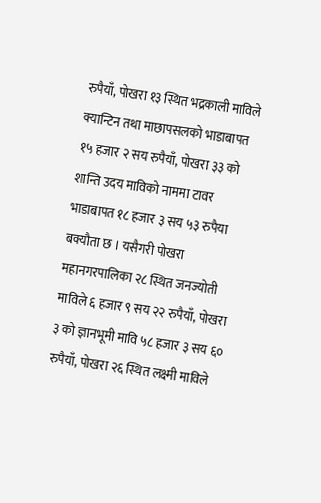रुपैयाँ, पोखरा १३ स्थित भद्रकाली माविले क्यान्टिन तथा माछापसलको भाडाबापत १५ हजार २ सय रुपैयाँ, पोखरा ३३ को शान्ति उदय माविको नाममा टावर भाडाबापत १८ हजार ३ सय ५३ रुपैया बक्यौता छ । यसैगरी पोखरा महानगरपालिका २८ स्थित जनज्योती माविले ६ हजार ९ सय २२ रुपैयाँ, पोखरा ३ को ज्ञानभूमी मावि ५८ हजार ३ सय ६० रुपैयाँ, पोखरा २६ स्थित लक्ष्मी माविले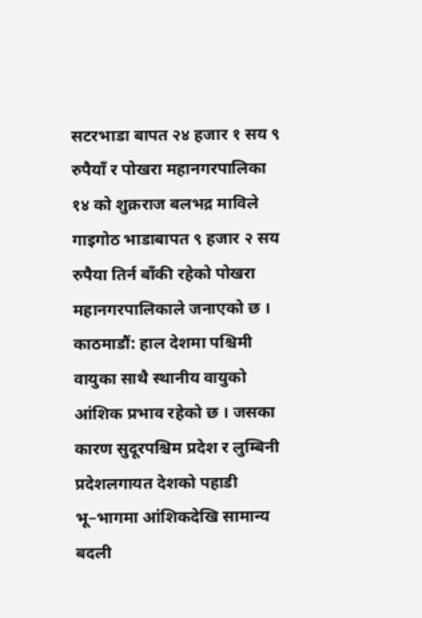सटरभाडा बापत २४ हजार १ सय ९ रुपैयाँ र पोखरा महानगरपालिका १४ को शुक्रराज बलभद्र माविले गाइगोठ भाडाबापत ९ हजार २ सय रुपैया तिर्न बाँकी रहेको पोखरा महानगरपालिकाले जनाएको छ ।
काठमाडौं: हाल देशमा पश्चिमी वायुका साथै स्थानीय वायुको आंशिक प्रभाव रहेको छ । जसका कारण सुदूरपश्चिम प्रदेश र लुम्बिनी प्रदेशलगायत देशको पहाडी भू–भागमा आंशिकदेखि सामान्य बदली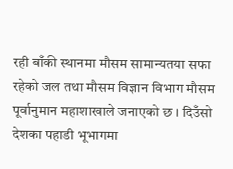रही बाँकी स्थानमा मौसम सामान्यतया सफा रहेको जल तथा मौसम विज्ञान विभाग मौसम पूर्वानुमान महाशाखाले जनाएको छ । दिउँसो देशका पहाडी भूभागमा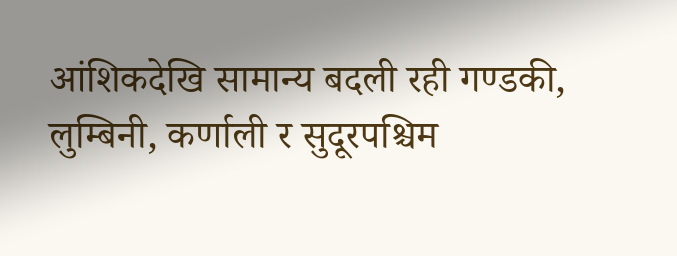आंशिकदेखि सामान्य बदली रही गण्डकी, लुम्बिनी, कर्णाली र सुदूरपश्चिम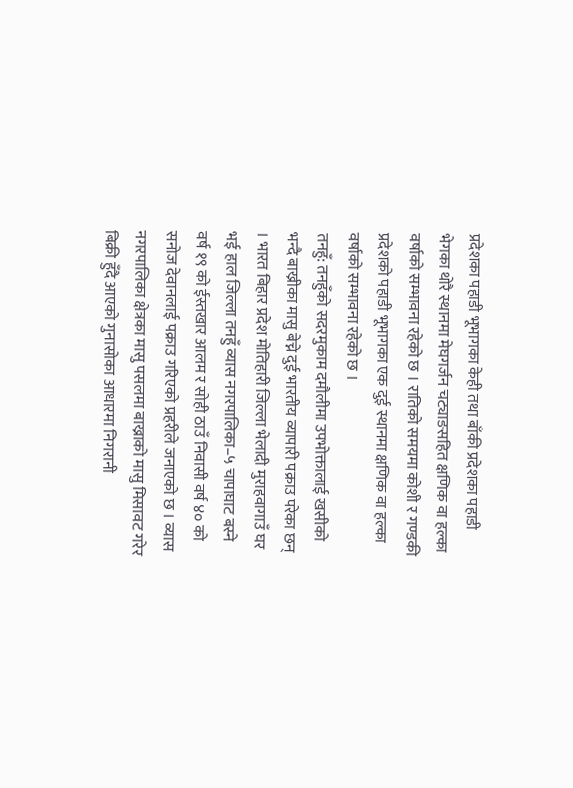प्रदेशका पहाडी भूभागका केही तथा बाँकी प्रदेशका पहाडी भेगका थोरै स्थानमा मेघगर्जन चट्याङसहित क्षणिक वा हल्का वर्षाको सम्भावना रहेको छ । रातिको समयमा कोशी र गण्डकी प्रदेशको पहाडी भूभागका एक दुई स्थानमा क्षणिक वा हल्का वर्षाको सम्भावना रहेको छ ।
तनहुँ: तनहुँको सदरमुकाम दमौलीमा उपभोक्तालाई खसीको भन्दै बाख्रीका मासु बेच्ने दुई भारतीय व्यापारी पक्राउ परेका छन् । भारत बिहार प्रदेश मोतिहारी जिल्ला भेलादी मुराहवागाउँ घर भई हाल जिल्ला तनहुँ व्यास नगरपालिका–५ चापाघाट बस्ने वर्ष १९ को ईस्तखार आलम र सोही ठाउँ निवासी वर्ष ४० को सनोज देवानलाई पक्राउ गरिएको प्रहरीले जनाएको छ । व्यास नगरपालिका क्षेत्रका मासु पसलमा बाख्राको मासु मिसावट गरेर बिक्री हुँदै आएको गुनासोका आधारमा निगरानी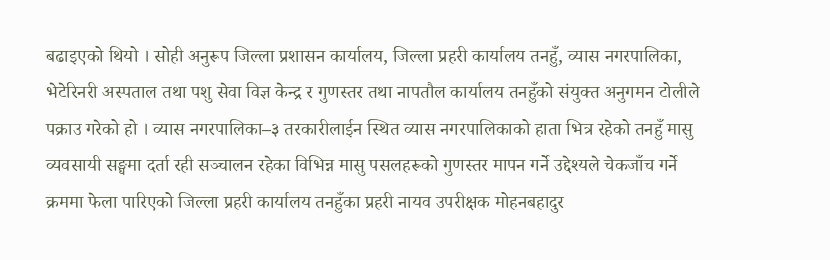बढाइएको थियो । सोही अनुरूप जिल्ला प्रशासन कार्यालय, जिल्ला प्रहरी कार्यालय तनहुँ, व्यास नगरपालिका, भेटेरिनरी अस्पताल तथा पशु सेवा विज्ञ केन्द्र र गुणस्तर तथा नापतौल कार्यालय तनहुँको संयुक्त अनुगमन टोलीले पक्राउ गरेको हो । व्यास नगरपालिका–३ तरकारीलाईन स्थित व्यास नगरपालिकाको हाता भित्र रहेको तनहुँ मासु व्यवसायी सङ्घमा दर्ता रही सञ्चालन रहेका विभिन्न मासु पसलहरूको गुणस्तर मापन गर्ने उद्देश्यले चेकजाँच गर्ने क्रममा फेला पारिएको जिल्ला प्रहरी कार्यालय तनहुँका प्रहरी नायव उपरीक्षक मोहनबहादुर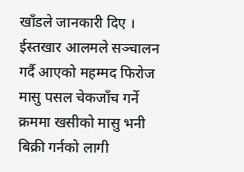खाँडले जानकारी दिए । ईस्तखार आलमले सञ्चालन गर्दै आएको महम्मद फिरोज मासु पसल चेकजाँच गर्ने क्रममा खसीको मासु भनी बिक्री गर्नको लागी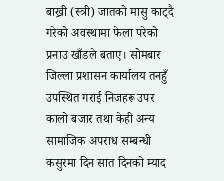बाख्री (स्त्री) जातको मासु काट्दै गरेको अवस्थामा फेला परेको प्रनाउ खाँडले बताए। सोमबार जिल्ला प्रशासन कार्यालय तनहुँ उपस्थित गराई निजहरू उपर कालो बजार तथा केही अन्य सामाजिक अपराध सम्बन्धी कसुरमा दिन सात दिनको म्याद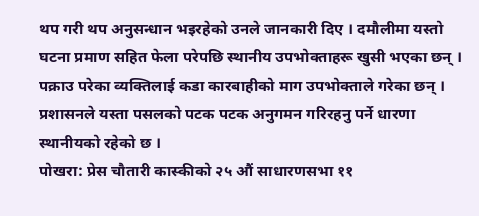थप गरी थप अनुसन्धान भइरहेको उनले जानकारी दिए । दमौलीमा यस्तो घटना प्रमाण सहित फेला परेपछि स्थानीय उपभोक्ताहरू खुसी भएका छन् । पक्राउ परेका व्यक्तिलाई कडा कारबाहीको माग उपभोक्ताले गरेका छन् । प्रशासनले यस्ता पसलको पटक पटक अनुगमन गरिरहनु पर्ने धारणा स्थानीयको रहेको छ ।
पोखरा: प्रेस चौतारी कास्कीको २५ औं साधारणसभा ११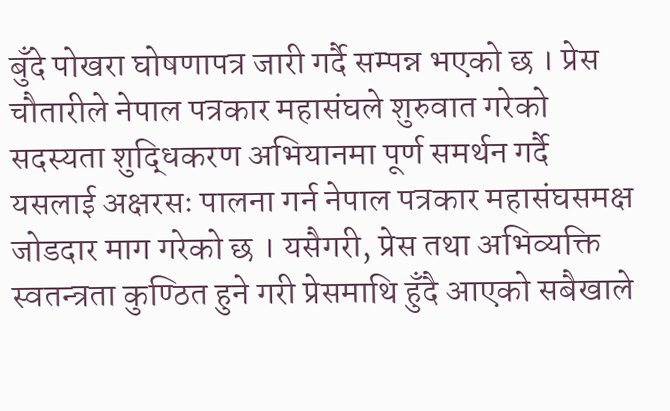बुँदे पोखरा घोषणापत्र जारी गर्दै सम्पन्न भएको छ । प्रेस चौतारीले नेपाल पत्रकार महासंघले शुरुवात गरेको सदस्यता शुद्धिकरण अभियानमा पूर्ण समर्थन गर्दै यसलाई अक्षरसः पालना गर्न नेपाल पत्रकार महासंघसमक्ष जोडदार माग गरेको छ । यसैगरी, प्रेस तथा अभिव्यक्ति स्वतन्त्रता कुण्ठित हुने गरी प्रेसमाथि हुँदै आएको सबैखाले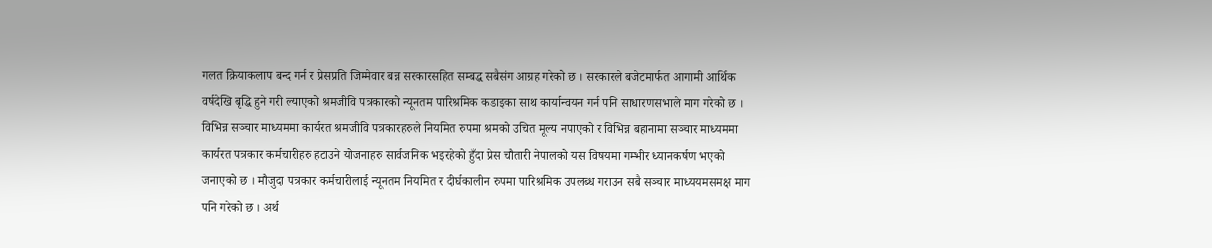गलत क्रियाकलाप बन्द गर्न र प्रेसप्रति जिम्मेवार बन्न सरकारसहित सम्बद्ध सबैसंग आग्रह गरेको छ । सरकारले बजेटमार्फत आगामी आर्थिक वर्षदेखि बृद्धि हुने गरी ल्याएको श्रमजीवि पत्रकारको न्यूनतम पारिश्रमिक कडाइका साथ कार्यान्वयन गर्न पनि साधारणसभाले माग गरेको छ । विभिन्न सञ्चार माध्यममा कार्यरत श्रमजीवि पत्रकारहरुले नियमित रुपमा श्रमको उचित मूल्य नपाएको र विभिन्न बहानामा सञ्चार माध्यममा कार्यरत पत्रकार कर्मचारीहरु हटाउने योजनाहरु सार्वजनिक भइरहेको हुँदा प्रेस चौतारी नेपालको यस विषयमा गम्भीर ध्यानकर्षण भएको जनाएको छ । मौजुदा पत्रकार कर्मचारीलाई न्यूनतम नियमित र दीर्घकालीन रुपमा पारिश्रमिक उपलब्ध गराउन सबै सञ्चार माध्ययमसमक्ष माग पनि गरेको छ । अर्थ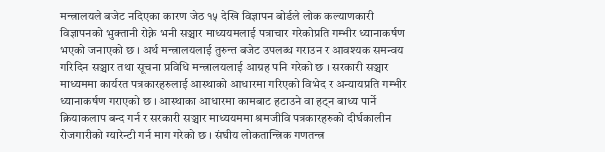मन्त्रालयले बजेट नदिएका कारण जेठ १५ देखि विज्ञापन बोर्डले लोक कल्याणकारी विज्ञापनको भुक्तानी रोक्ने भनी सञ्चार माध्ययमलाई पत्राचार गरेकोप्रति गम्भीर ध्यानाकर्षण भएको जनाएको छ । अर्थ मन्त्रालयलाई तुरुन्त बजेट उपलब्ध गराउन र आवश्यक समन्वय गरिदिन सञ्चार तथा सूचना प्रविधि मन्त्रालयलाई आग्रह पनि गरेको छ । सरकारी सञ्चार माध्यममा कार्यरत पत्रकारहरुलाई आस्थाको आधारमा गरिएको विभेद र अन्यायप्रति गम्भीर ध्यानाकर्षण गराएको छ । आस्थाका आधारमा कामबाट हटाउने वा हट्न बाध्य पार्ने क्रियाकलाप बन्द गर्न र सरकारी सञ्चार माध्ययममा श्रमजीवि पत्रकारहरुको दीर्घकालीन रोजगारीको ग्यारेन्टी गर्न माग गरेको छ । संघीय लोकतान्त्रिक गणतन्त्र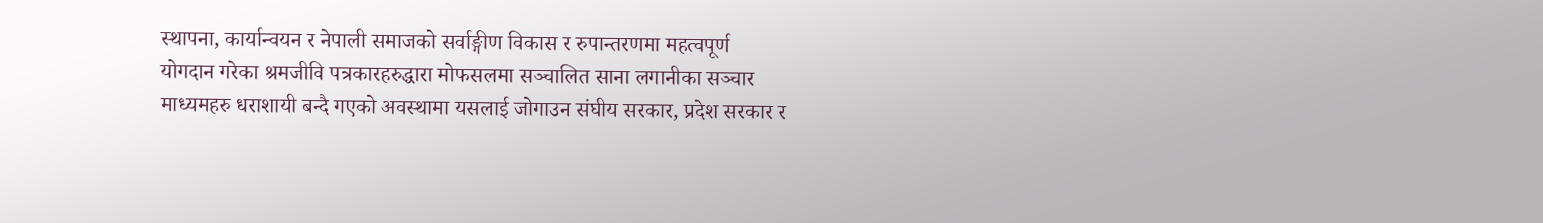स्थापना, कार्यान्वयन र नेपाली समाजको सर्वाङ्गीण विकास र रुपान्तरणमा महत्वपूर्ण योगदान गरेका श्रमजीवि पत्रकारहरुद्धारा मोफसलमा सञ्चालित साना लगानीका सञ्चार माध्यमहरु धराशायी बन्दै गएको अवस्थामा यसलाई जोगाउन संघीय सरकार, प्रदेश सरकार र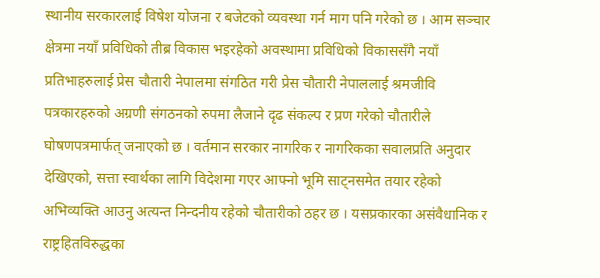स्थानीय सरकारलाई विषेश योजना र बजेटको व्यवस्था गर्न माग पनि गरेको छ । आम सञ्चार क्षेत्रमा नयाँ प्रविधिको तीब्र विकास भइरहेको अवस्थामा प्रविधिको विकाससँगै नयाँ प्रतिभाहरुलाई प्रेस चौतारी नेपालमा संगठित गरी प्रेस चौतारी नेपाललाई श्रमजीवि पत्रकारहरुको अग्रणी संगठनको रुपमा लैजाने दृढ संकल्प र प्रण गरेको चौतारीले घोषणपत्रमार्फत् जनाएको छ । वर्तमान सरकार नागरिक र नागरिकका सवालप्रति अनुदार देखिएको, सत्ता स्वार्थका लागि विदेशमा गएर आफ्नो भूमि साट्नसमेत तयार रहेको अभिव्यक्ति आउनु अत्यन्त निन्दनीय रहेको चौतारीको ठहर छ । यसप्रकारका असंवैधानिक र राष्ट्रहितविरुद्धका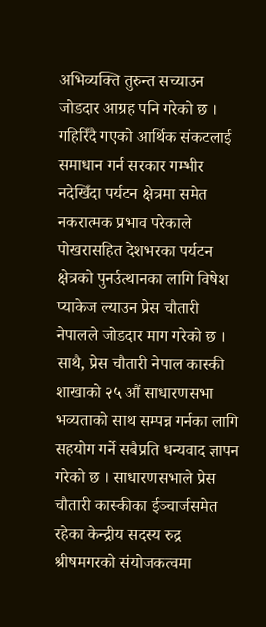अभिव्यक्ति तुरुन्त सच्याउन जोडदार आग्रह पनि गरेको छ । गहिरिँदै गएको आर्थिक संकटलाई समाधान गर्न सरकार गम्भीर नदेखिँदा पर्यटन क्षेत्रमा समेत नकरात्मक प्रभाव परेकाले पोखरासहित देशभरका पर्यटन क्षेत्रको पुनर्उत्थानका लागि विषेश प्याकेज ल्याउन प्रेस चौतारी नेपालले जोडदार माग गरेको छ । साथै, प्रेस चौतारी नेपाल कास्की शाखाको २५ औं साधारणसभा भव्यताको साथ सम्पन्न गर्नका लागि सहयोग गर्ने सबैप्रति धन्यवाद ज्ञापन गरेको छ । साधारणसभाले प्रेस चौतारी कास्कीका ईञ्चार्जसमेत रहेका केन्द्रीय सदस्य रुद्र श्रीषमगरको संयोजकत्वमा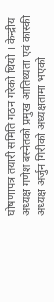घोषणापत्र तयारी समिति गठन गरेको थियो । केन्द्रीय अध्यक्ष गणेश बस्नेतको प्रमुख आतिथ्यता एवं कास्की अध्यक्ष अर्जुन गिरीको अध्यक्षतामा भएको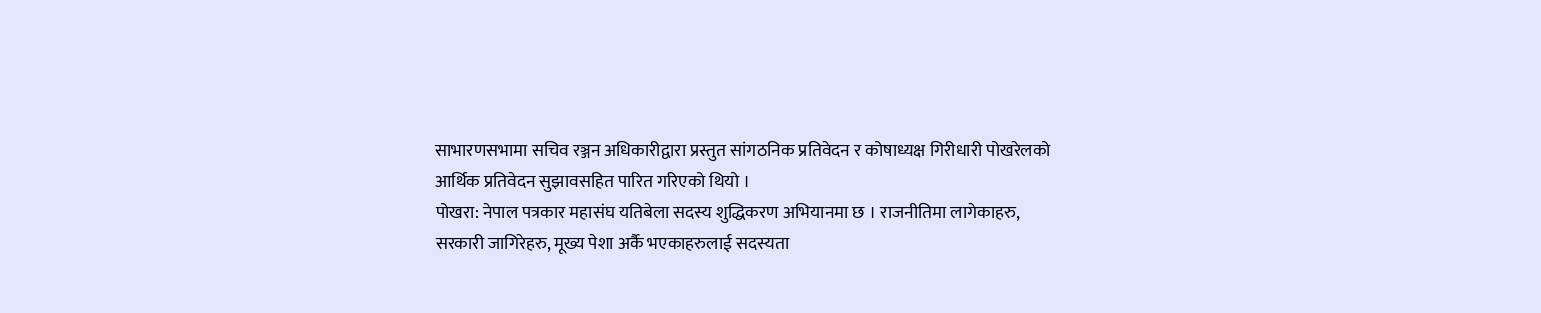साभारणसभामा सचिव रञ्जन अधिकारीद्वारा प्रस्तुत सांगठनिक प्रतिवेदन र कोषाध्यक्ष गिरीधारी पोखरेलको आर्थिक प्रतिवेदन सुझावसहित पारित गरिएको थियो ।
पोखरा: नेपाल पत्रकार महासंघ यतिबेला सदस्य शुद्धिकरण अभियानमा छ । राजनीतिमा लागेकाहरु, सरकारी जागिरेहरु, मूख्य पेशा अर्कै भएकाहरुलाई सदस्यता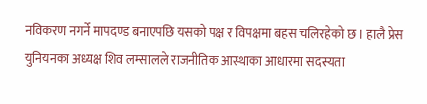नविकरण नगर्ने मापदण्ड बनाएपछि यसको पक्ष र विपक्षमा बहस चलिरहेको छ । हालै प्रेस युनियनका अध्यक्ष शिव लम्सालले राजनीतिक आस्थाका आधारमा सदस्यता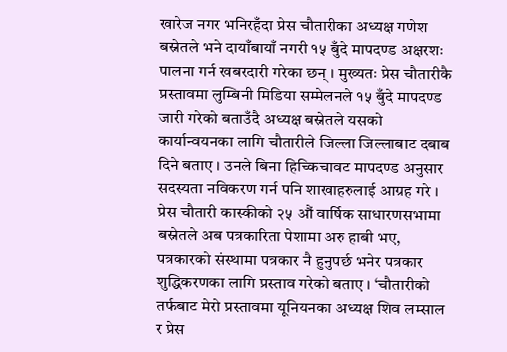खारेज नगर भनिरहँदा प्रेस चौतारीका अध्यक्ष गणेश बस्नेतले भने दायाँबायाँ नगरी १५ बुँदे मापदण्ड अक्षरशः पालना गर्न खबरदारी गरेका छन् । मुख्यतः प्रेस चौतारीकै प्रस्तावमा लुम्बिनी मिडिया सम्मेलनले १५ बुँदे मापदण्ड जारी गरेको बताउँदै अध्यक्ष बस्नेतले यसको कार्यान्वयनका लागि चौतारीले जिल्ला जिल्लाबाट दबाब दिने बताए । उनले बिना हिच्किचावट मापदण्ड अनुसार सदस्यता नविकरण गर्न पनि शाखाहरुलाई आग्रह गरे । प्रेस चौतारी कास्कीको २५ औं वार्षिक साधारणसभामा बस्नेतले अब पत्रकारिता पेशामा अरु हाबी भए, पत्रकारको संस्थामा पत्रकार नै हुनुपर्छ भनेर पत्रकार शुद्धिकरणका लागि प्रस्ताव गरेको बताए । ‘चौतारीको तर्फबाट मेरो प्रस्तावमा यूनियनका अध्यक्ष शिव लम्साल र प्रेस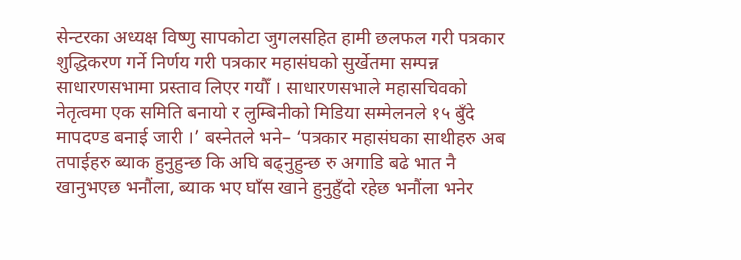सेन्टरका अध्यक्ष विष्णु सापकोटा जुगलसहित हामी छलफल गरी पत्रकार शुद्धिकरण गर्ने निर्णय गरी पत्रकार महासंघको सुर्खेतमा सम्पन्न साधारणसभामा प्रस्ताव लिएर गयौँ । साधारणसभाले महासचिवको नेतृत्वमा एक समिति बनायो र लुम्बिनीको मिडिया सम्मेलनले १५ बुँदे मापदण्ड बनाई जारी ।’ बस्नेतले भने– ‘पत्रकार महासंघका साथीहरु अब तपाईहरु ब्याक हुनुहुन्छ कि अघि बढ्नुहुन्छ रु अगाडि बढे भात नै खानुभएछ भनौंला, ब्याक भए घाँस खाने हुनुहुँदो रहेछ भनौंला भनेर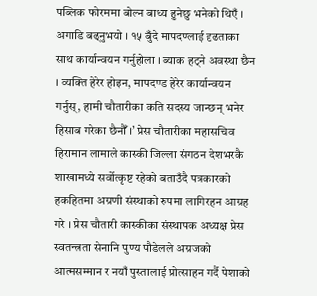पब्लिक फोरममा बोल्न बाध्य हुनेछु भनेको थिएँ । अगाडि बढ्नुभयो । १५ बुँदे मापदण्लाई दृढताका साथ कार्यान्वयन गर्नुहोला । ब्याक हट्ने अवस्था छैन । व्यक्ति हेरेर होइन, मापदण्ड हेरेर कार्यान्वयन गर्नुस्, हामी चौतारीका कति सदस्य जान्छन् भनेर हिसाब गरेका छैनौँ ।’ प्रेस चौतारीका महासचिव हिरामान लामाले कास्की जिल्ला संगठन देशभरकै शाखामध्ये सर्वोत्कृष्ट रहेको बताउँदै पत्रकारको हकहितमा अग्रणी संस्थाको रुपमा लागिरहन आग्रह गरे । प्रेस चौतारी कास्कीका संस्थापक अध्यक्ष प्रेस स्वतन्त्रता सेनानि पुण्य पौडेलले अग्रजको आत्मसम्मान र नयाँ पुस्तालाई प्रोत्साहन गर्दै पेशाको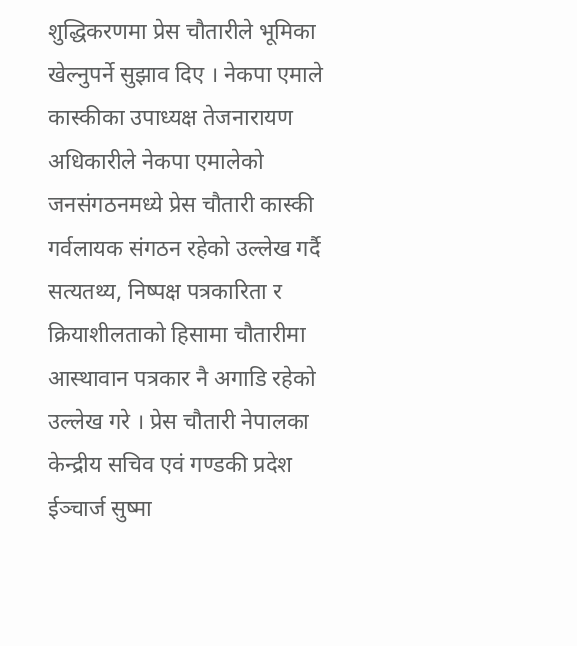शुद्धिकरणमा प्रेस चौतारीले भूमिका खेल्नुपर्ने सुझाव दिए । नेकपा एमाले कास्कीका उपाध्यक्ष तेजनारायण अधिकारीले नेकपा एमालेको जनसंगठनमध्ये प्रेस चौतारी कास्की गर्वलायक संगठन रहेको उल्लेख गर्दै सत्यतथ्य, निष्पक्ष पत्रकारिता र क्रियाशीलताको हिसामा चौतारीमा आस्थावान पत्रकार नै अगाडि रहेको उल्लेख गरे । प्रेस चौतारी नेपालका केन्द्रीय सचिव एवं गण्डकी प्रदेश ईञ्चार्ज सुष्मा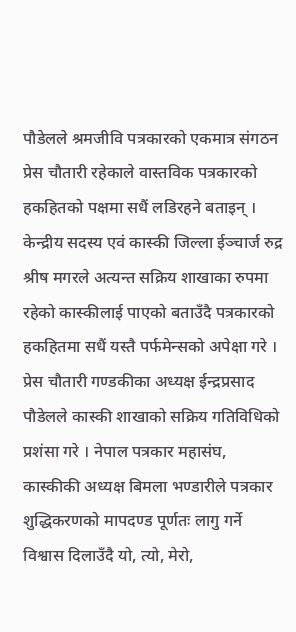पौडेलले श्रमजीवि पत्रकारको एकमात्र संगठन प्रेस चौतारी रहेकाले वास्तविक पत्रकारको हकहितको पक्षमा सधैं लडिरहने बताइन् । केन्द्रीय सदस्य एवं कास्की जिल्ला ईञ्चार्ज रुद्र श्रीष मगरले अत्यन्त सक्रिय शाखाका रुपमा रहेको कास्कीलाई पाएको बताउँदै पत्रकारको हकहितमा सधैं यस्तै पर्फमेन्सको अपेक्षा गरे । प्रेस चौतारी गण्डकीका अध्यक्ष ईन्द्रप्रसाद पौडेलले कास्की शाखाको सक्रिय गतिविधिको प्रशंसा गरे । नेपाल पत्रकार महासंघ, कास्कीकी अध्यक्ष बिमला भण्डारीले पत्रकार शुद्धिकरणको मापदण्ड पूर्णतः लागु गर्ने विश्वास दिलाउँदै यो, त्यो, मेरो,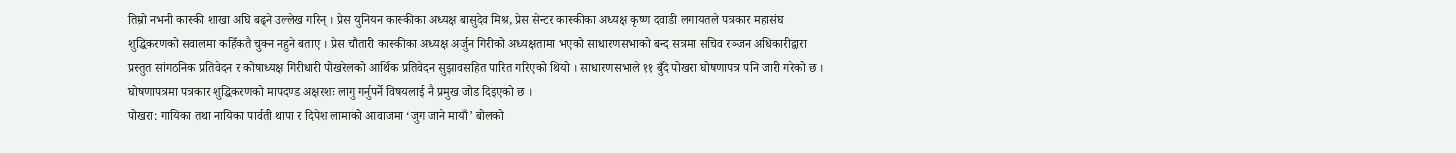तिम्रो नभनी कास्की शाखा अघि बढ्ने उल्लेख गरिन् । प्रेस युनियन कास्कीका अध्यक्ष बासुदेव मिश्र, प्रेस सेन्टर कास्कीका अध्यक्ष कृष्ण दवाडी लगायतले पत्रकार महासंघ शुद्धिकरणको सवालमा कहिँकतै चुक्न नहुने बताए । प्रेस चौतारी कास्कीका अध्यक्ष अर्जुन गिरीको अध्यक्षतामा भएको साधारणसभाको बन्द सत्रमा सचिव रञ्जन अधिकारीद्वारा प्रस्तुत सांगठनिक प्रतिवेदन र कोषाध्यक्ष गिरीधारी पोखरेलको आर्थिक प्रतिवेदन सुझावसहित पारित गरिएको थियो । साधारणसभाले ११ बुँदे पोखरा घोषणापत्र पनि जारी गरेको छ । घोषणापत्रमा पत्रकार शुद्धिकरणको मापदण्ड अक्षरशः लागु गर्नुपर्ने विषयलाई नै प्रमुख जोड दिइएको छ ।
पोखरा: गायिका तथा नायिका पार्वती थापा र दिपेश लामाको आवाजमा ‘जुग जाने मायाँ’ बोलको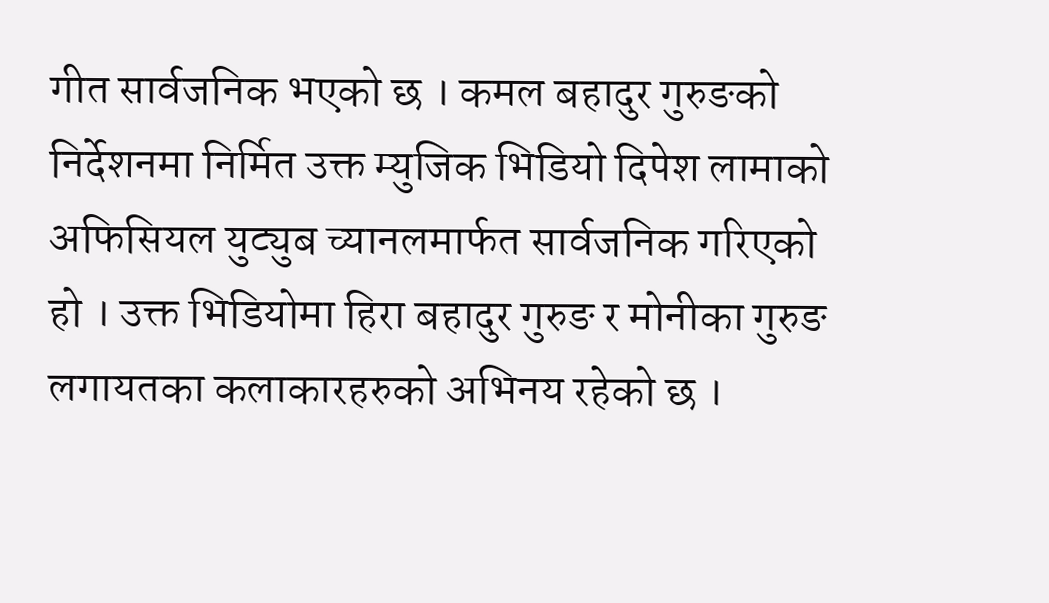गीत सार्वजनिक भएको छ । कमल बहादुर गुरुङको निर्देशनमा निर्मित उक्त म्युजिक भिडियो दिपेश लामाको अफिसियल युट्युब च्यानलमार्फत सार्वजनिक गरिएको हो । उक्त भिडियोमा हिरा बहादुर गुरुङ र मोनीका गुरुङ लगायतका कलाकारहरुको अभिनय रहेको छ ।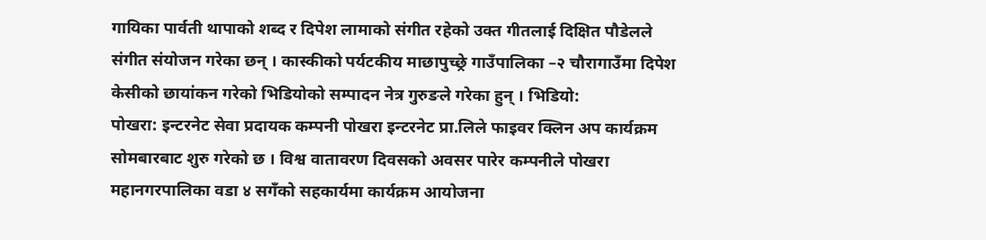गायिका पार्वती थापाको शब्द र दिपेश लामाको संगीत रहेको उक्त गीतलाई दिक्षित पौडेलले संगीत संयोजन गरेका छन् । कास्कीको पर्यटकीय माछापुच्छ्रे गाउँपालिका –२ चौरागाउँमा दिपेश केसीको छायांकन गरेको भिडियोको सम्पादन नेत्र गुरुङले गरेका हुन् । भिडियो:
पोखरा: इन्टरनेट सेवा प्रदायक कम्पनी पोखरा इन्टरनेट प्रा.लिले फाइवर क्लिन अप कार्यक्रम सोमबारबाट शुरु गरेको छ । विश्व वातावरण दिवसको अवसर पारेर कम्पनीले पोखरा महानगरपालिका वडा ४ सगँको सहकार्यमा कार्यक्रम आयोजना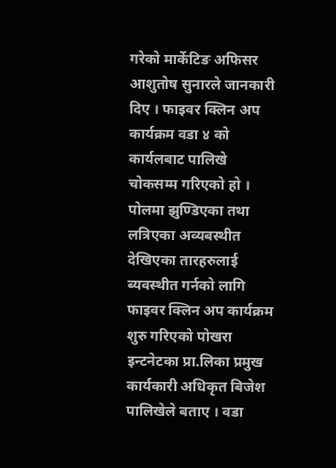गरेको मार्केटिङ अफिसर आशुतोष सुनारले जानकारी दिए । फाइवर क्लिन अप कार्यक्रम वडा ४ को कार्यलबाट पालिखे चोकसम्म गरिएको हो । पोलमा झुण्डिएका तथा लत्रिएका अव्यबस्थीत देखिएका तारहरुलाई ब्यवस्थीत गर्नको लागि फाइवर क्लिन अप कार्यक्रम शुरु गरिएको पोखरा इन्टनेटका प्रा.लिका प्रमुख कार्यकारी अधिकृत बिजेश पालिखेले बताए । वडा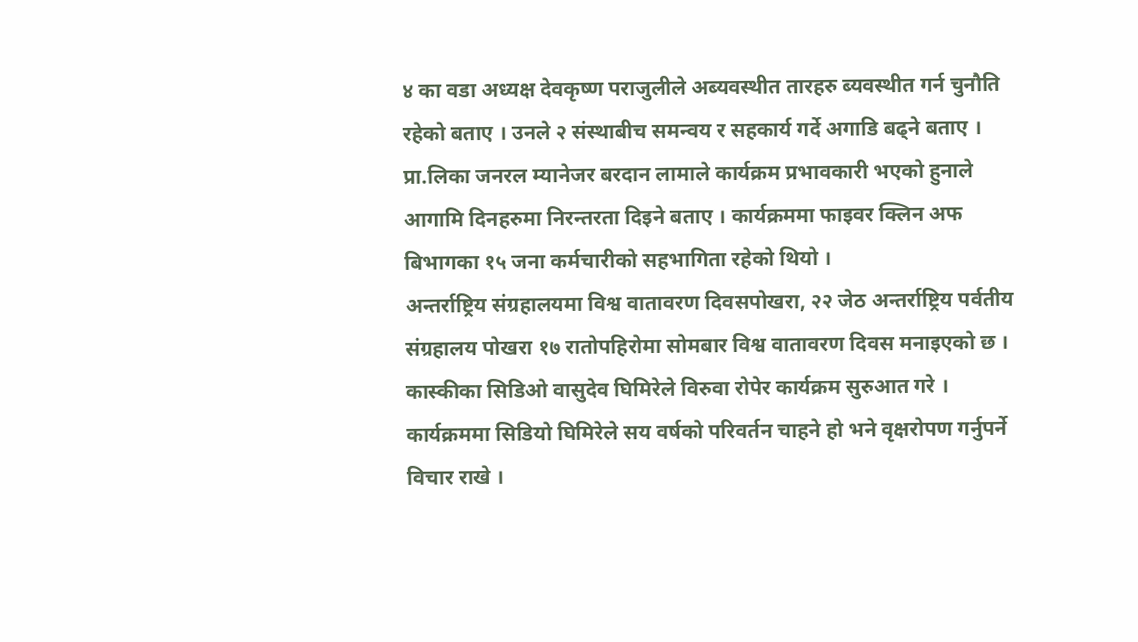४ का वडा अध्यक्ष देवकृष्ण पराजुलीले अब्यवस्थीत तारहरु ब्यवस्थीत गर्न चुनौति रहेको बताए । उनले २ संस्थाबीच समन्वय र सहकार्य गर्दे अगाडि बढ्ने बताए । प्रा.लिका जनरल म्यानेजर बरदान लामाले कार्यक्रम प्रभावकारी भएको हुनाले आगामि दिनहरुमा निरन्तरता दिइने बताए । कार्यक्रममा फाइवर क्लिन अफ बिभागका १५ जना कर्मचारीको सहभागिता रहेको थियो ।
अन्तर्राष्ट्रिय संग्रहालयमा विश्व वातावरण दिवसपोखरा, २२ जेठ अन्तर्राष्ट्रिय पर्वतीय संग्रहालय पोखरा १७ रातोपहिरोमा सोमबार विश्व वातावरण दिवस मनाइएको छ । कास्कीका सिडिओ वासुदेव घिमिरेले विरुवा रोपेर कार्यक्रम सुरुआत गरे । कार्यक्रममा सिडियो घिमिरेले सय वर्षको परिवर्तन चाहने हो भने वृक्षरोपण गर्नुपर्ने विचार राखे ।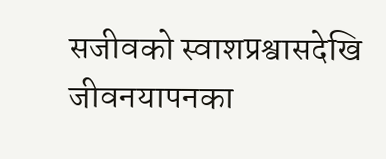सजीवको स्वाशप्रश्वासदेखि जीवनयापनका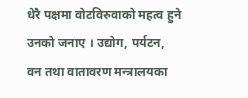धेरै पक्षमा वोटविरुवाको महत्व हुने उनको जनाए । उद्योग, पर्यटन, वन तथा वातावरण मन्त्रालयका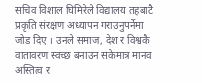सचिव विशाल घिमिरेले विद्यालय तहबाटै प्रकृति संरक्षण अध्यापन गराउनुपर्नेमा जोड दिए । उनले समाज, देश र विश्वकै वातावरण स्वच्छ बनाउन सकेमात्र मानव अस्तित्व र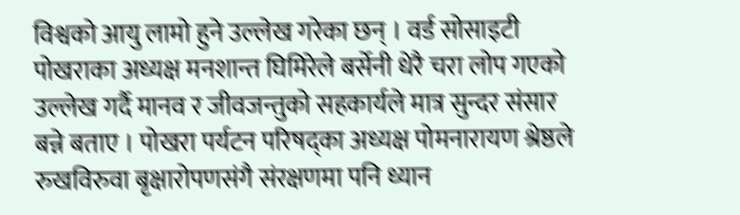विश्वको आयु लामो हुने उल्लेख गरेका छन् । वर्ड सोसाइटी पोखराका अध्यक्ष मनशान्त घिमिरेले बर्सेनी धेरै चरा लोप गएको उल्लेख गर्दै मानव र जीवजन्तुको सहकार्यले मात्र सुन्दर संसार बन्ने बताए । पोखरा पर्यटन परिषद्का अध्यक्ष पोमनारायण श्रेष्ठले रुखविरुवा बृक्षारोपणसंगै संरक्षणमा पनि ध्यान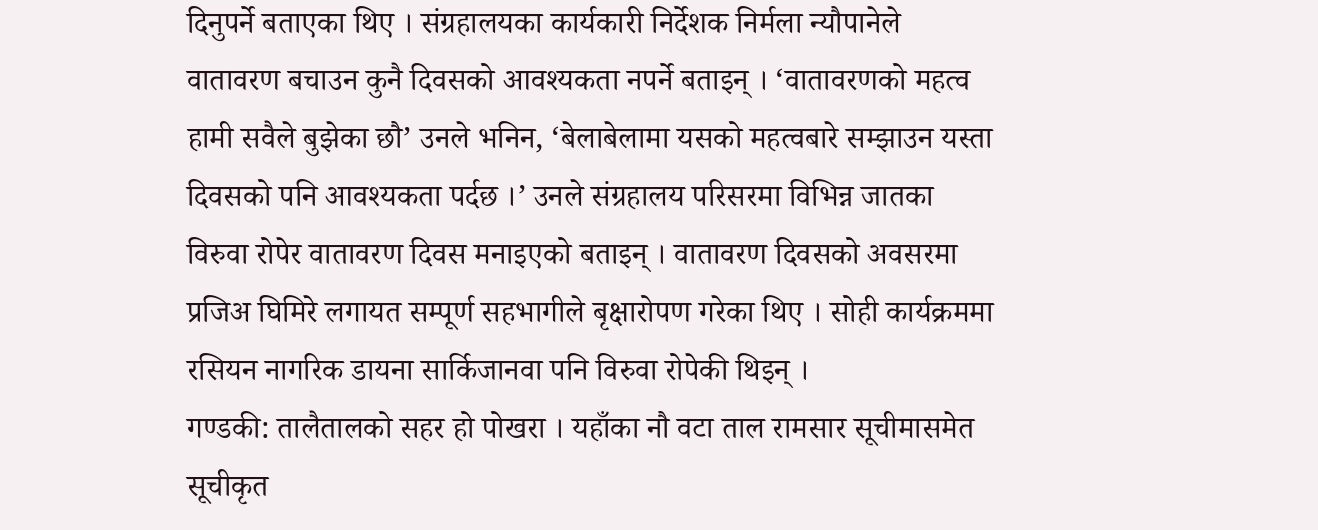दिनुपर्ने बताएका थिए । संग्रहालयका कार्यकारी निर्देशक निर्मला न्यौपानेले वातावरण बचाउन कुनै दिवसको आवश्यकता नपर्ने बताइन् । ‘वातावरणको महत्व हामी सवैले बुझेका छौ’ उनले भनिन, ‘बेलाबेलामा यसको महत्वबारे सम्झाउन यस्ता दिवसको पनि आवश्यकता पर्दछ ।’ उनले संग्रहालय परिसरमा विभिन्न जातका विरुवा रोपेर वातावरण दिवस मनाइएको बताइन् । वातावरण दिवसको अवसरमा प्रजिअ घिमिरे लगायत सम्पूर्ण सहभागीले बृक्षारोपण गरेका थिए । सोही कार्यक्रममा रसियन नागरिक डायना सार्किजानवा पनि विरुवा रोपेकी थिइन् ।
गण्डकी: तालैतालको सहर हो पोखरा । यहाँका नौ वटा ताल रामसार सूचीमासमेत सूचीकृत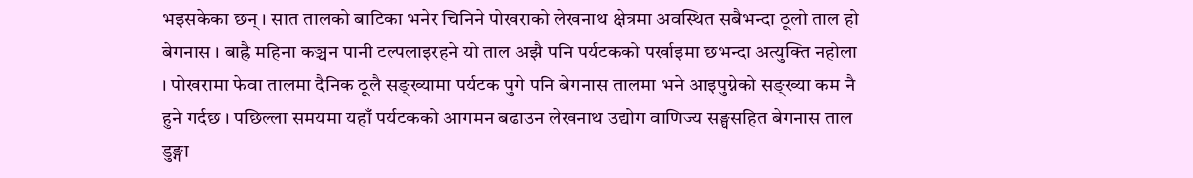भइसकेका छन् । सात तालको बाटिका भनेर चिनिने पोखराको लेखनाथ क्षेत्रमा अवस्थित सबैभन्दा ठूलो ताल हो बेगनास । बाह्रै महिना कञ्चन पानी टल्पलाइरहने यो ताल अझै पनि पर्यटकको पर्खाइमा छभन्दा अत्युक्ति नहोला । पोखरामा फेवा तालमा दैनिक ठूलै सङ्ख्यामा पर्यटक पुगे पनि बेगनास तालमा भने आइपुग्नेको सङ्ख्या कम नै हुने गर्दछ । पछिल्ला समयमा यहाँ पर्यटकको आगमन बढाउन लेखनाथ उद्योग वाणिज्य सङ्घसहित बेगनास ताल डुङ्गा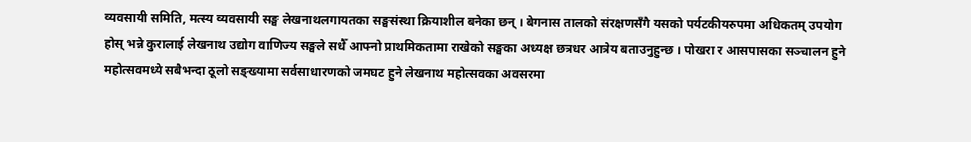व्यवसायी समिति, मत्स्य व्यवसायी सङ्घ लेखनाथलगायतका सङ्घसंस्था क्रियाशील बनेका छन् । बेगनास तालको संरक्षणसँगै यसको पर्यटकीयरुपमा अधिकतम् उपयोग होस् भन्ने कुरालाई लेखनाथ उद्योग वाणिज्य सङ्घले सधैँ आफ्नो प्राथमिकतामा राखेको सङ्घका अध्यक्ष छत्रधर आत्रेय बताउनुहुन्छ । पोखरा र आसपासका सञ्चालन हुने महोत्सवमध्ये सबैभन्दा ठूलो सङ्ख्यामा सर्वसाधारणको जमघट हुने लेखनाथ महोत्सवका अवसरमा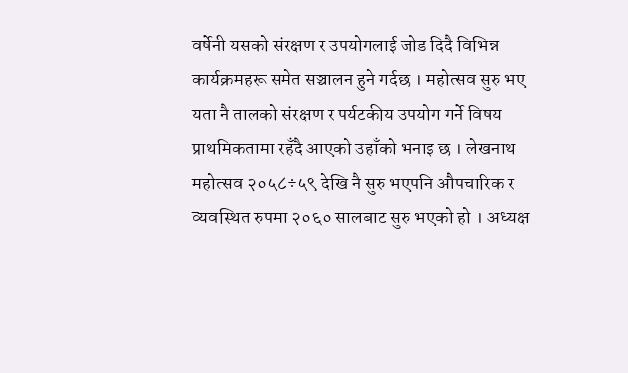वर्षेनी यसको संरक्षण र उपयोगलाई जोड दिदै विभिन्न कार्यक्रमहरू समेत सञ्चालन हुने गर्दछ । महोत्सव सुरु भए यता नै तालको संरक्षण र पर्यटकीय उपयोग गर्ने विषय प्राथमिकतामा रहँदै आएको उहाँको भनाइ छ । लेखनाथ महोत्सव २०५८÷५९ देखि नै सुरु भएपनि औपचारिक र व्यवस्थित रुपमा २०६० सालबाट सुरु भएको हो । अध्यक्ष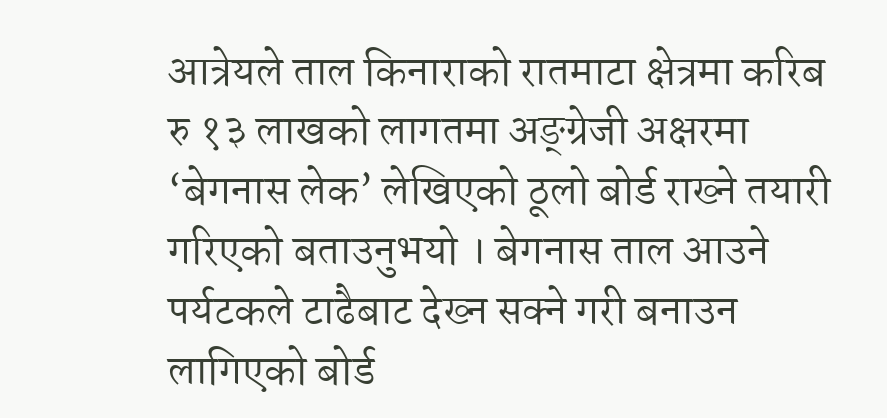आत्रेयले ताल किनाराको रातमाटा क्षेत्रमा करिब रु १३ लाखको लागतमा अङ्ग्रेजी अक्षरमा ‘बेगनास लेक’ लेखिएको ठूलो बोर्ड राख्ने तयारी गरिएको बताउनुभयो । बेगनास ताल आउने पर्यटकले टाढैबाट देख्न सक्ने गरी बनाउन लागिएको बोर्ड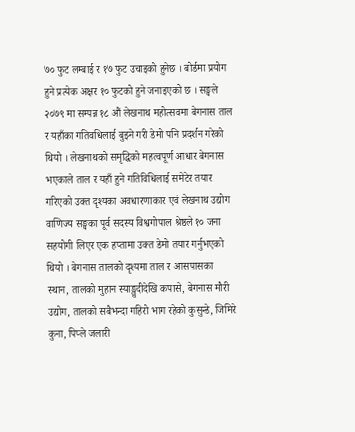७० फुट लम्बाई र १७ फुट उचाइको हुनेछ । बोर्डमा प्रयोग हुने प्रत्येक अक्षर १० फुटको हुने जनाइएको छ । सङ्घले २०७९ मा सम्पन्न १८ औं लेखनाथ महोत्सवमा बेगनास ताल र यहाँका गतिवधिलाई बुझ्ने गरी डेमो पनि प्रदर्शन गरेको थियो । लेखनाथको समृद्धिको महत्वपूर्ण आधार बेगनास भएकाले ताल र यहाँ हुने गतिविधिलाई समेटेर तयार गरिएको उक्त दृश्यका अवधारणाकार एवं लेखनाथ उद्योग वाणिज्य सङ्घका पूर्व सदस्य विश्वगोपाल श्रेष्ठले १० जना सहयोगी लिएर एक हप्तामा उक्त डेमो तयार गर्नुभएको थियो । बेगनास तालको दृश्यमा ताल र आसपासका स्थान, तालको मुहान स्याङ्खुदीदेखि कपासे, बेगनास मौरी उद्योग, तालको सबैभन्दा गहिरो भाग रहेको कुसुन्डे, जिमिरे कुना, पिप्ले जलारी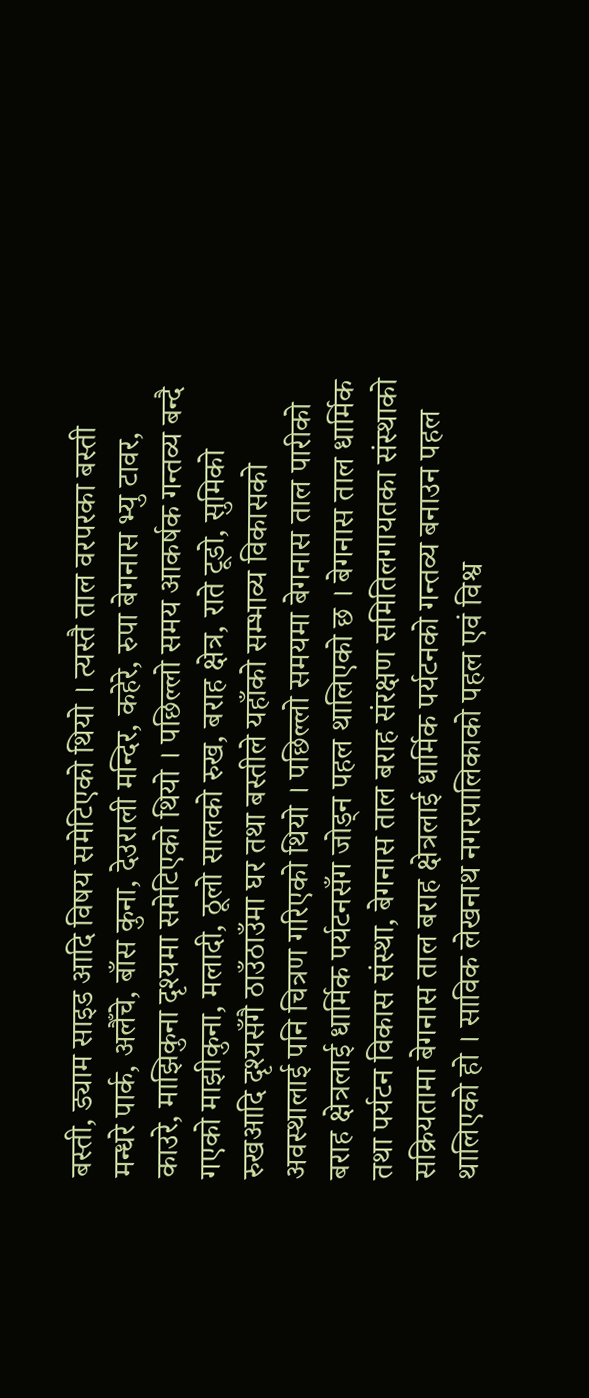बस्ती, ड्याम साइड आदि विषय समेटिएको थियो । त्यस्तै ताल वरपरका बस्ती मन्धरे पार्क, अलैँचे, बाँस कुना, देउराली मन्दिर, कहेरे, रुपा बेगनास भ्यु टावर, काउरे, माझिकुना दृश्यमा समेटिएको थियो । पछिल्लो समय आकर्षक गन्तव्य बन्दै गएको माझीकुना, मलादी, ठूलो सालको रुख, बराह क्षेत्र, राते टूडो, सुमिको रुखआदि दृश्यसँगै ठाउँठाउँमा घर तथा बस्तीले यहाँको सम्भाव्य विकासको अवस्थालाई पनि चित्रण गरिएको थियो । पछिल्लो समयमा बेगनास ताल पारीको बराह क्षेत्रलाई धार्मिक पर्यटनसँग जोड्न पहल थालिएको छ । बेगनास ताल धार्मिक तथा पर्यटन विकास संस्था, बेगनास ताल बराह संरक्षण समितिलगायतका संस्थाको सक्रियतामा बेगनास ताल बराह क्षेत्रलाई धार्मिक पर्यटनको गन्तव्य बनाउन पहल थालिएको हो । साविक लेखनाथ नगरपालिकाको पहल एवं विश्व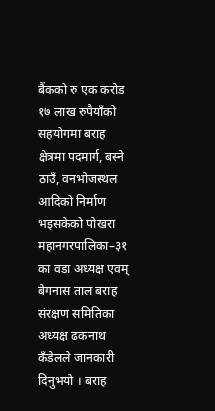बैंकको रु एक करोड १७ लाख रुपैयाँको सहयोगमा बराह क्षेत्रमा पदमार्ग, बस्ने ठाउँ, वनभोजस्थल आदिको निर्माण भइसकेको पोखरा महानगरपालिका–३१ का वडा अध्यक्ष एवम् बेगनास ताल बराह संरक्षण समितिका अध्यक्ष ढकनाथ कँडेलले जानकारी दिनुभयो । बराह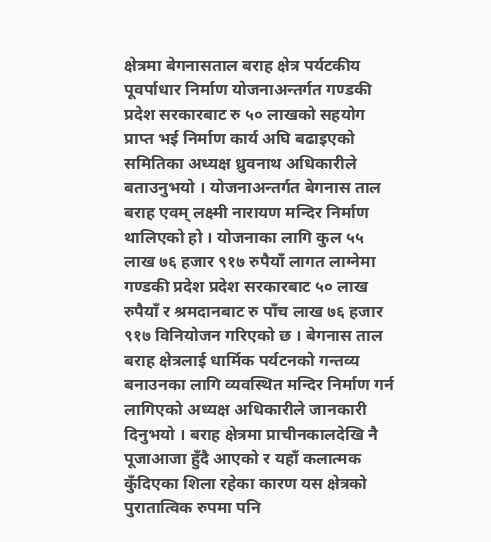क्षेत्रमा बेगनासताल बराह क्षेत्र पर्यटकीय पूवर्पाधार निर्माण योजनाअन्तर्गत गण्डकी प्रदेश सरकारबाट रु ५० लाखको सहयोग प्राप्त भई निर्माण कार्य अघि बढाइएको समितिका अध्यक्ष ध्रुवनाथ अधिकारीले बताउनुभयो । योजनाअन्तर्गत बेगनास ताल बराह एवम् लक्ष्मी नारायण मन्दिर निर्माण थालिएको हो । योजनाका लागि कुल ५५ लाख ७६ हजार ९१७ रुपैयाँ लागत लाग्नेमा गण्डकी प्रदेश प्रदेश सरकारबाट ५० लाख रुपैयाँ र श्रमदानबाट रु पाँच लाख ७६ हजार ९१७ विनियोजन गरिएको छ । बेगनास ताल बराह क्षेत्रलाई धार्मिक पर्यटनको गन्तव्य बनाउनका लागि व्यवस्थित मन्दिर निर्माण गर्न लागिएको अध्यक्ष अधिकारीले जानकारी दिनुभयो । बराह क्षेत्रमा प्राचीनकालदेखि नै पूजाआजा हुँदै आएको र यहाँ कलात्मक कुँदिएका शिला रहेका कारण यस क्षेत्रको पुरातात्विक रुपमा पनि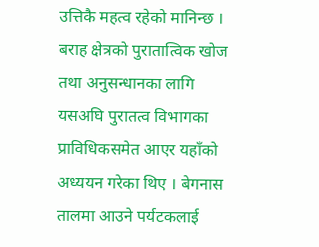उत्तिकै महत्व रहेको मानिन्छ । बराह क्षेत्रको पुरातात्विक खोज तथा अनुसन्धानका लागि यसअघि पुरातत्व विभागका प्राविधिकसमेत आएर यहाँको अध्ययन गरेका थिए । बेगनास तालमा आउने पर्यटकलाई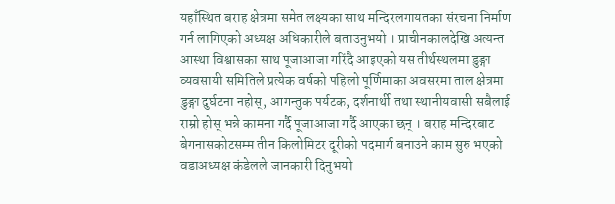यहाँस्थित बराह क्षेत्रमा समेत लक्ष्यका साथ मन्दिरलगायतका संरचना निर्माण गर्न लागिएको अध्यक्ष अधिकारीले बताउनुभयो । प्राचीनकालदेखि अत्यन्त आस्था विश्वासका साथ पूजाआजा गरिंदै आइएको यस तीर्थस्थलमा डुङ्गा व्यवसायी समितिले प्रत्येक वर्षको पहिलो पूर्णिमाका अवसरमा ताल क्षेत्रमा डुङ्गा दुर्घटना नहोस्, आगन्तुक पर्यटक, दर्शनार्थी तथा स्थानीयवासी सबैलाई राम्रो होस् भन्ने कामना गर्दै पूजाआजा गर्दै आएका छन् । बराह मन्दिरबाट बेगनासकोटसम्म तीन किलोमिटर दूरीको पदमार्ग बनाउने काम सुरु भएको वडाअध्यक्ष कंडेलले जानकारी दिनुभयो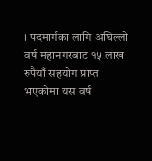। पदमार्गका लागि अघिल्लो वर्ष महानगरबाट १५ लाख रुपैयाँ सहयोग प्राप्त भएकोमा यस वर्ष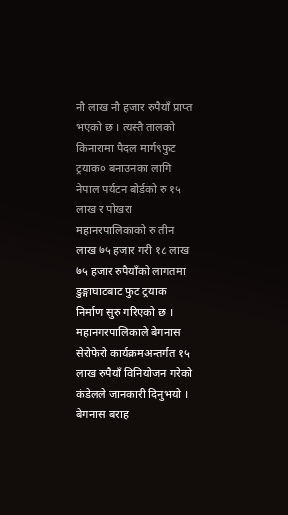नौ लाख नौ हजार रुपैयाँ प्राप्त भएको छ । त्यस्तै तालको किनारामा पैदल मार्ग९फुट ट्रयाक० बनाउनका लागि नेपाल पर्यटन बोर्डको रु १५ लाख र पोखरा महानरपालिकाको रु तीन लाख ७५ हजार गरी १८ लाख ७५ हजार रुपैयाँको लागतमा डुङ्गाघाटबाट फुट ट्रयाक निर्माण सुरु गरिएको छ । महानगरपालिकाले बेगनास सेरोफेरो कार्यक्रमअन्तर्गत १५ लाख रुपैयाँ विनियोजन गरेको कंडेलले जानकारी दिनुभयो । बेगनास बराह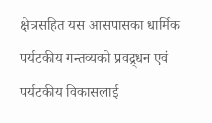क्षेत्रसहित यस आसपासका धार्मिक पर्यटकीय गन्तव्यको प्रवद्र्धन एवं पर्यटकीय विकासलाई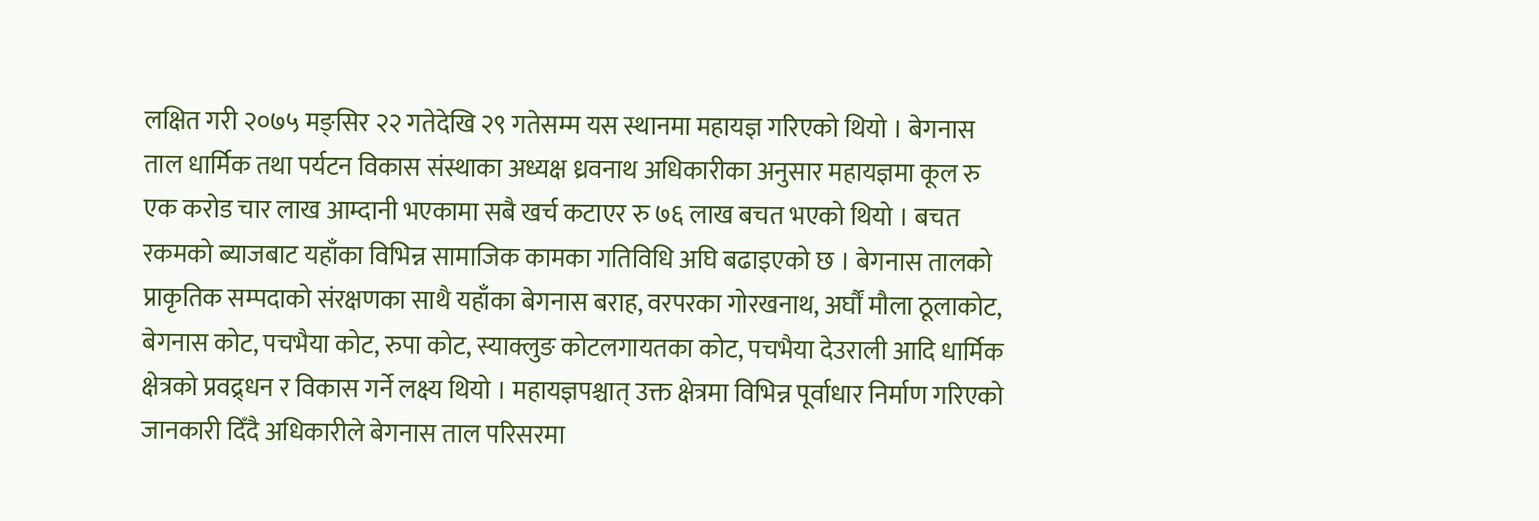लक्षित गरी २०७५ मङ्सिर २२ गतेदेखि २९ गतेसम्म यस स्थानमा महायज्ञ गरिएको थियो । बेगनास ताल धार्मिक तथा पर्यटन विकास संस्थाका अध्यक्ष ध्रवनाथ अधिकारीका अनुसार महायज्ञमा कूल रु एक करोड चार लाख आम्दानी भएकामा सबै खर्च कटाएर रु ७६ लाख बचत भएको थियो । बचत रकमको ब्याजबाट यहाँका विभिन्न सामाजिक कामका गतिविधि अघि बढाइएको छ । बेगनास तालको प्राकृतिक सम्पदाको संरक्षणका साथै यहाँका बेगनास बराह, वरपरका गोरखनाथ, अर्घौं मौला ठूलाकोट, बेगनास कोट, पचभैया कोट, रुपा कोट, स्याक्लुङ कोटलगायतका कोट, पचभैया देउराली आदि धार्मिक क्षेत्रको प्रवद्र्धन र विकास गर्ने लक्ष्य थियो । महायज्ञपश्चात् उक्त क्षेत्रमा विभिन्न पूर्वाधार निर्माण गरिएको जानकारी दिँदै अधिकारीले बेगनास ताल परिसरमा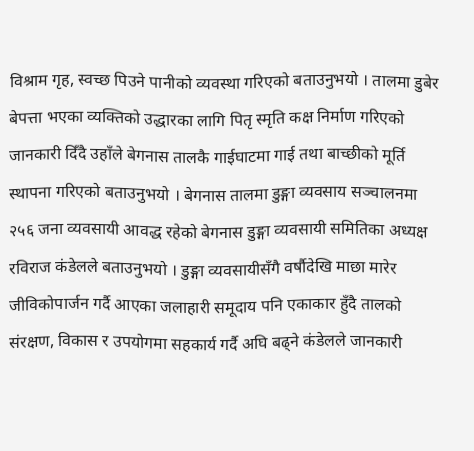विश्राम गृह, स्वच्छ पिउने पानीको व्यवस्था गरिएको बताउनुभयो । तालमा डुबेर बेपत्ता भएका व्यक्तिको उद्धारका लागि पितृ स्मृति कक्ष निर्माण गरिएको जानकारी दिँदै उहाँले बेगनास तालकै गाईघाटमा गाई तथा बाच्छीको मूर्ति स्थापना गरिएको बताउनुभयो । बेगनास तालमा डुङ्गा व्यवसाय सञ्चालनमा २५६ जना व्यवसायी आवद्ध रहेको बेगनास डुङ्गा व्यवसायी समितिका अध्यक्ष रविराज कंडेलले बताउनुभयो । डुङ्गा व्यवसायीसँगै वर्षौदेखि माछा मारेर जीविकोपार्जन गर्दै आएका जलाहारी समूदाय पनि एकाकार हुँदै तालको संरक्षण, विकास र उपयोगमा सहकार्य गर्दै अघि बढ्ने कंडेलले जानकारी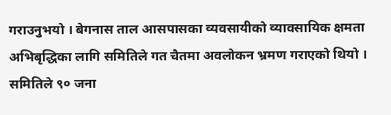गराउनुभयो । बेगनास ताल आसपासका व्यवसायीको व्यावसायिक क्षमता अभिबृद्धिका लागि समितिले गत चैतमा अवलोकन भ्रमण गराएको थियो । समितिले ९० जना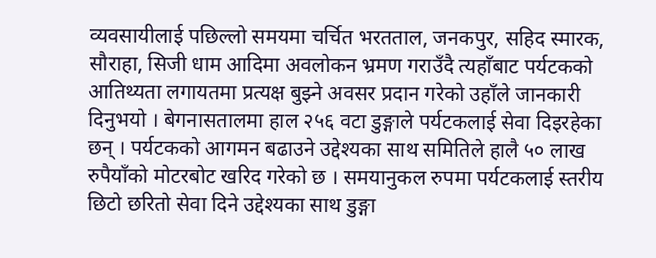व्यवसायीलाई पछिल्लो समयमा चर्चित भरतताल, जनकपुर, सहिद स्मारक, सौराहा, सिजी धाम आदिमा अवलोकन भ्रमण गराउँदै त्यहाँबाट पर्यटकको आतिथ्यता लगायतमा प्रत्यक्ष बुझ्ने अवसर प्रदान गरेको उहाँले जानकारी दिनुभयो । बेगनासतालमा हाल २५६ वटा डुङ्गाले पर्यटकलाई सेवा दिइरहेका छन् । पर्यटकको आगमन बढाउने उद्देश्यका साथ समितिले हालै ५० लाख रुपैयाँको मोटरबोट खरिद गरेको छ । समयानुकल रुपमा पर्यटकलाई स्तरीय छिटो छरितो सेवा दिने उद्देश्यका साथ डुङ्गा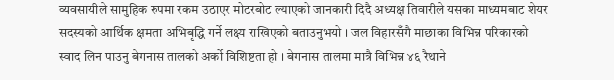व्यवसायीले सामुहिक रुपमा रकम उठाएर मोटरबोट ल्याएको जानकारी दिदै अध्यक्ष तिवारीले यसका माध्यमबाट शेयर सदस्यको आर्थिक क्षमता अभिबृद्धि गर्ने लक्ष्य राखिएको बताउनुभयो । जल विहारसँगै माछाका विभिन्न परिकारको स्वाद लिन पाउनु बेगनास तालको अर्को विशिष्टता हो । बेगनास तालमा मात्रै विभिन्न ४६ रैथाने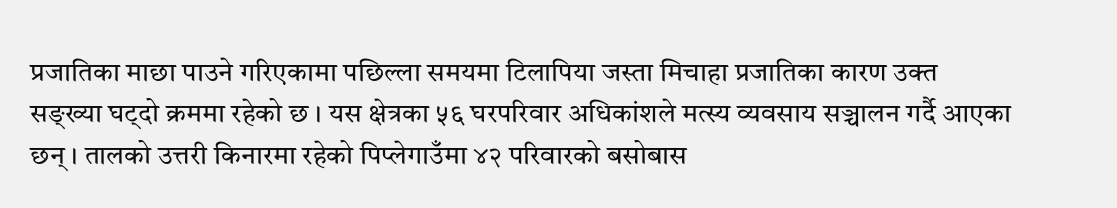प्रजातिका माछा पाउने गरिएकामा पछिल्ला समयमा टिलापिया जस्ता मिचाहा प्रजातिका कारण उक्त सङ्ख्या घट्दो क्रममा रहेको छ । यस क्षेत्रका ५६ घरपरिवार अधिकांशले मत्स्य व्यवसाय सञ्चालन गर्दै आएका छन् । तालको उत्तरी किनारमा रहेको पिप्लेगाउँमा ४२ परिवारको बसोबास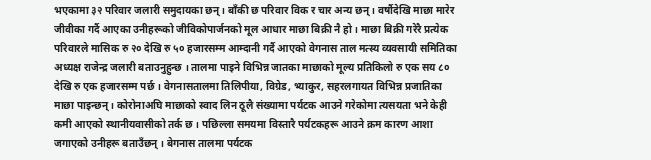भएकामा ३२ परिवार जलारी समुदायका छन् । बाँकी छ परिवार विक र चार अन्य छन् । वर्षौदेखि माछा मारेर जीवीका गर्दै आएका उनीहरूको जीविकोपार्जनको मूल आधार माछा बिक्री नै हो । माछा बिक्री गरेरै प्रत्येक परिवारले मासिक रु २० देखि रु ५० हजारसम्म आम्दानी गर्दै आएको वेगनास ताल मत्स्य व्यवसायी समितिका अध्यक्ष राजेन्द्र जलारी बताउनुहुन्छ । तालमा पाइने विभिन्न जातका माछाको मूल्य प्रतिकिलो रु एक सय ८० देखि रु एक हजारसम्म पर्छ । वेगनासतालमा तिलिपीया, विग्रेड, भ्याकुर, सहरलगायत विभिन्न प्रजातिका माछा पाइन्छन् । कोरोनाअघि माछाको स्वाद लिन ठूलै संख्यामा पर्यटक आउने गरेकोमा त्यसयता भने केही कमी आएको स्थानीयवासीको तर्क छ । पछिल्ला समयमा विस्तारै पर्यटकहरू आउने क्रम कारण आशा जगाएको उनीहरू बताउँछन् । बेगनास तालमा पर्यटक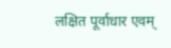लक्षित पूर्वाधार एवम्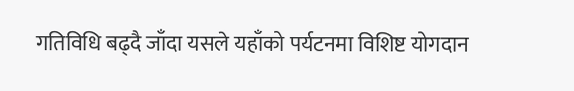गतिविधि बढ्दै जाँदा यसले यहाँको पर्यटनमा विशिष्ट योगदान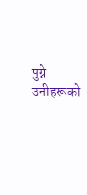पुग्ने उनीहरूको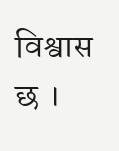विश्वास छ ।